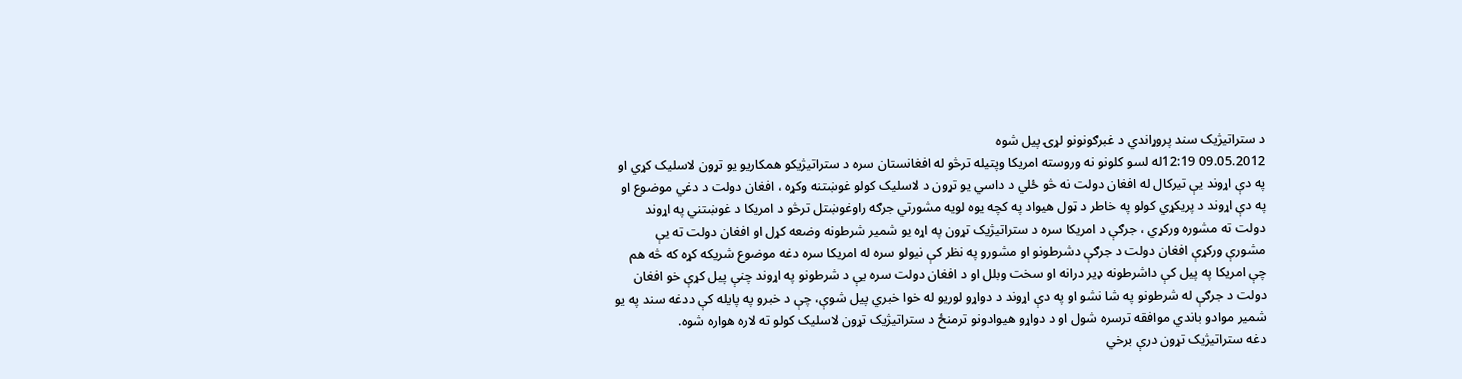د ستراتیژیک سند پروړاندي د غبرګونونو لړۍ پیل شوه
09.05.2012 12:19له لسو کلونو نه وروسته امریکا وپتیله ترڅو له افغانستان سره د ستراتیژیکو همکاریو یو تړون لاسلیک کړي او په دې اړوند یې تیرکال له افغان دولت نه څو ځلي د داسي یو تړون د لاسلیک کولو غوښتنه وکړه ، افغان دولت د دغي موضوع او په دې اړوند د پریکړي کولو په خاطر د ټول هیواد په کچه یوه لویه مشورتي جرګه راوغوښتل ترڅو د امریکا د غوښتني په اړوند دولت ته مشوره ورکړي ، جرګې د امریکا سره د ستراتیژیک تړون په اړه یو شمیر شرطونه وضعه کړل او افغان دولت ته یې مشورې ورکړې افغان دولت د جرګې دشرطونو او مشورو په نظر کې نیولو سره له امریکا سره دغه موضوع شریکه کړه که څه هم چې امریکا په پیل کې داشرطونه ډیر درانه او سخت وبلل او د افغان دولت سره یې د شرطونو په اړوند چنې پیل کړې خو افغان دولت د جرګې له شرطونو په شا نشو او په دې اړوند د دواړو لوریو له خوا خبري پیل شوې، چې د خبرو په پایله کې ددغه سند په یو شمیر موادو باندي موافقه ترسره شول او د دواړو هیوادونو ترمنځ د ستراتیژیک تړون لاسلیک کولو ته لاره هواره شوه.
دغه ستراتیژیک تړون درې برخي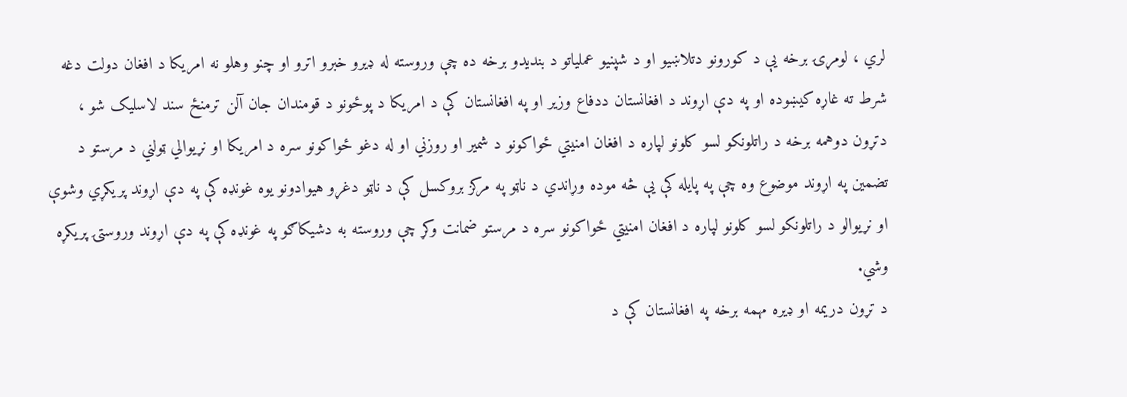لري ، لومړۍ برخه یې د کورونو دتلاښیو او د شپنیو عملیاتو د بندیدو برخه ده چې وروسته له ډیرو خبرو اترو او چنو وهلو نه امریکا د افغان دولت دغه شرط ته غاړه کیښوده او په دې اړوند د افغانستان ددفاع وزیر او په افغانستان کې د امریکا د پوځونو د قومندان جان آلن ترمنځ سند لاسلیک شو ، دتړون دوهمه برخه د راتلونکو لسو کلونو لپاره د افغان امنیتي ځواکونو د شمیر او روزني او له دغو ځواکونو سره د امریکا او نړیوالي ټولني د مرستو د تضمین په اړوند موضوع وه چې په پایله کې یې څه موده وړاندي د ناټو په مرکز بروکسل کې د ناټو دغړو هیوادونو یوه غونډه کې په دې اړوند پریکړي وشوې او نړیوالو د راتلونکو لسو کلونو لپاره د افغان امنیتي ځواکونو سره د مرستو ضمانت وکړ چې وروسته به دشیکاګو په غونډه کې په دې اړوند وروستۍ پریکړه وشي.
د تړون دریمه او ډیره مهمه برخه په افغانستان کې د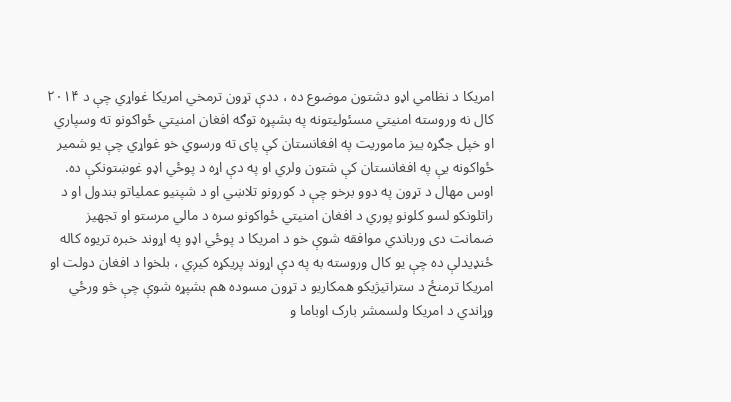امریکا د نظامي اډو دشتون موضوع ده ، ددې تړون ترمخي امریکا غواړي چې د ۲۰۱۴ کال نه وروسته امنیتي مسئولیتونه په بشپړه توګه افغان امنیتي ځواکونو ته وسپاري او خپل جګړه ییز ماموریت په افغانستان کې پای ته ورسوي خو غواړي چې یو شمیر ځواکونه یې په افغانستان کې شتون ولري او په دې اړه د پوځي اډو غوښتونکې ده.
اوس مهال د تړون په دوو برخو چې د کورونو تلاښي او د شپنیو عملیاتو بندول او د راتلونکو لسو کلونو پوري د افغان امنیتي ځواکونو سره د مالي مرستو او تجهیز ضمانت دی ورباندي موافقه شوې خو د امریکا د پوځي اډو په اړوند خبره تریوه کاله ځنډیدلې ده چې یو کال وروسته به په دې اړوند پریکړه کیږي ، بلخوا د افغان دولت او امریکا ترمنځ د ستراتیژیکو همکاریو د تړون مسوده هم بشپړه شوې چې څو ورځي وړاندي د امریکا ولسمشر بارک اوباما و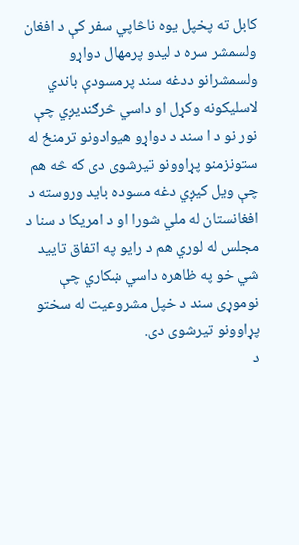کابل ته پخپل یوه ناڅاپي سفر کې د افغان ولسمشر سره د لیدو پرمهال دواړو ولسمشرانو ددغه سند پرمسودې باندي لاسلیکونه وکړل او داسي څرګندیږي چې نور نو د ا سند د دواړو هیوادونو ترمنځ له ستونزمنو پړاوونو تیرشوی دی که څه هم چې ویل کیږي دغه مسوده باید وروسته د افغانستان له ملي شورا او د امریکا د سنا د مجلس له لوري هم د رایو په اتفاق تایید شي خو په ظاهره داسي ښکاري چې نوموړی سند د خپل مشروعیت له سختو پړاوونو تیرشوی دی.
د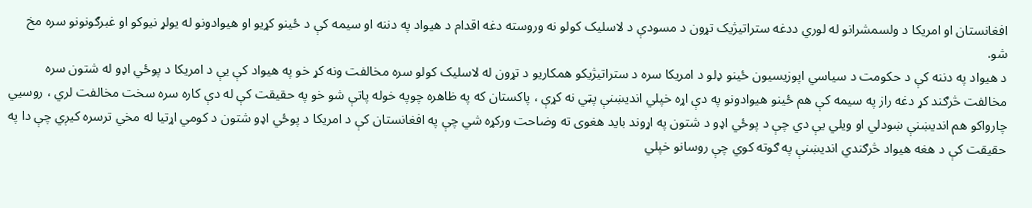افغانستان او امریکا د ولسمشرانو له لوري ددغه ستراتیژیک تړون د مسودې د لاسلیک کولو نه وروسته دغه اقدام د هیواد په دننه او سیمه کې د ځینو کړیو او هیوادونو له یولړ نیوکو او غبرګونونو سره مخ شو.
د هیواد په دننه کې د حکومت د سیاسي اپوزیسیون ځینو ډلو د امریکا سره د ستراتیژیکو همکاریو د تړون له لاسلیک کولو سره مخالفت ونه کړ خو په هیواد کې یې د امریکا د پوځي اډو له شتون سره مخالفت څرګند کړ دغه راز په سیمه کې هم ځینو هیوادونو په دې اړه خپلي اندیښنې پټي نه کړې ، پاکستان که په ظاهره چوپه خوله پاتې شو خو په حقیقت کې له دې کاره سره سخت مخالفت لري ، روسیي چارواکو هم اندیښنې ښودلي او ویلي یې دي چې د پوځي اډو د شتون په اړوند باید هغوی ته وضاحت ورکړه شي چې په افغانستان کې د امریکا د پوځي اډو شتون د کومي اړتیا له مخي ترسره کیږي چې دا په حقیقت کې د هغه هیواد څرګندي اندیښنې په ګوته کوي چې روسانو خپلي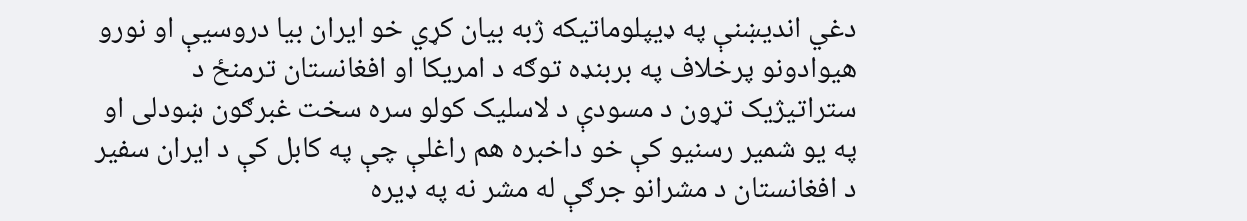دغي اندیښنې په ډیپلوماتیکه ژبه بیان کړي خو ایران بیا دروسیې او نورو هیوادونو پرخلاف په بربنډه توګه د امریکا او افغانستان ترمنځ د ستراتیژیک تړون د مسودې د لاسلیک کولو سره سخت غبرګون ښودلی او په یو شمیر رسنیو کې خو داخبره هم راغلې چې په کابل کې د ایران سفیر د افغانستان د مشرانو جرګې له مشر نه په ډیره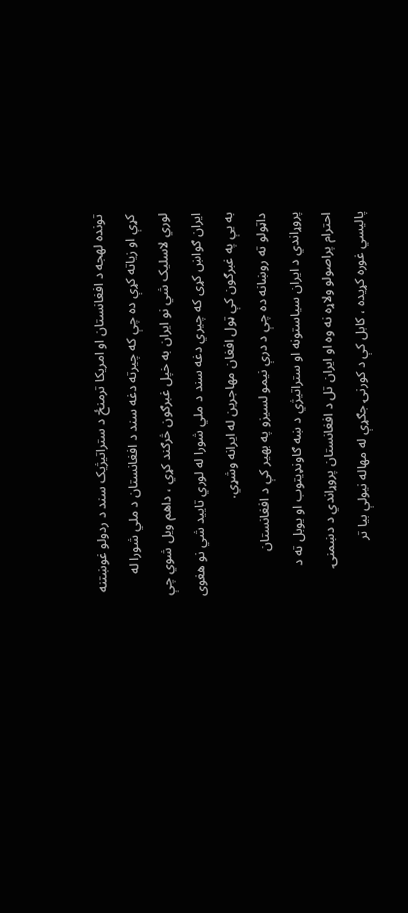تونده لهجه د افغانستان او امریکا ترمنځ د ستراتیژیک سند د ردولو غوښتنه کړې او زیاته کړې ده چې که چیرته دغه سند د افغانستان د ملي شورا له لوري لاسلیک شي نو ایران به خپل غبرګون څرګند کړي ، داهم ویل شوي چې ایران ګواښ کړی که چیري دغه سند د ملي شورا له لوري تایید شي نو هغوی به یې په غبرګون کې ټول افغان مهاجرین له ایرانه وشړي.
داټولو ته روښانه ده چې د درې نیمو لسیزو په بهیر کې د افغانستان پروړاندي د ایران سیاستونه او ستراتیژي د ښه ګاونډیتوب او یوبل ته د احترام پراصولو ولاړه نه وه او ایران تل د افغانستان پروړاندي د دښمنۍ پالیسي غوره کړیده ، کابل کې د کورنۍ جګړې له مهاله نیولې بیا تر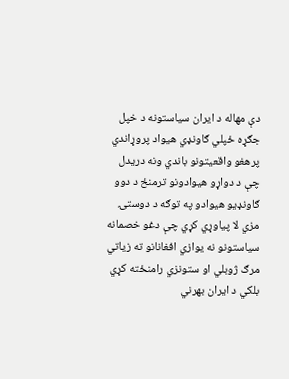دې مهاله د ایران سیاستونه د خپل جګړه ځپلي ګاونډي هیواد پروړاندي پرهغو واقعیتونو باندي ونه دریدل چې د دواړو هیوادونو ترمنځ د دوو ګاونډیو هیوادو په توګه د دوستۍ مزي لا پیاوړي کړي چې دغو خصمانه سیاستونو نه یوازي افغانانو ته زیاتي مرګ ژوبلي او ستونزي رامنځته کړي بلکي د ایران بهرني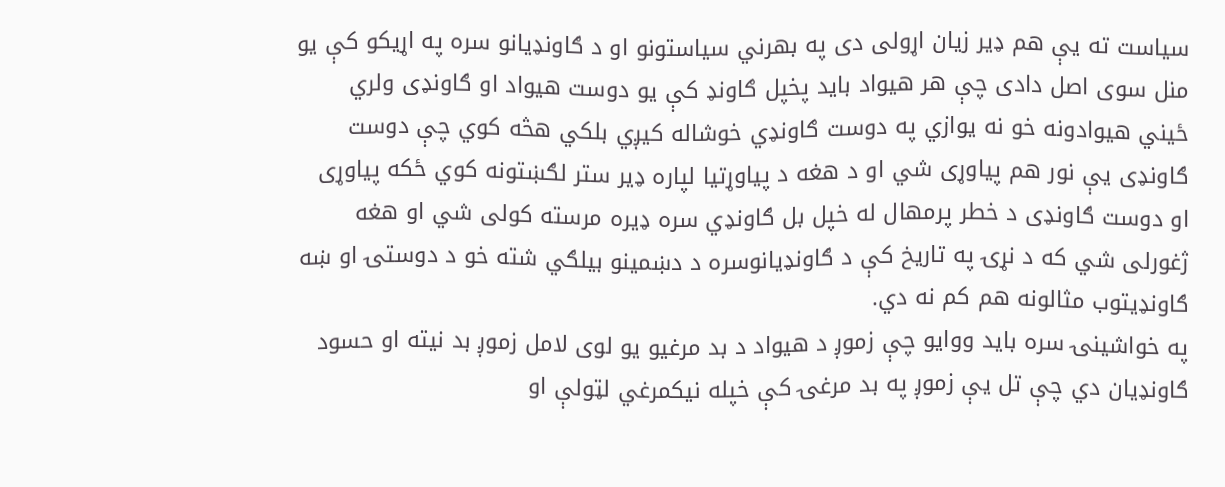سیاست ته یې هم ډیر زیان اړولی دی په بهرني سیاستونو او د ګاونډیانو سره په اړیکو کې یو منل سوی اصل دادی چې هر هیواد باید پخپل ګاونډ کې یو دوست هیواد او ګاونډی ولري ځیني هیوادونه خو نه یوازي په دوست ګاونډي خوشاله کیږي بلکي هڅه کوي چې دوست ګاونډی یې نور هم پیاوړی شي او د هغه د پیاوړتیا لپاره ډیر ستر لګښتونه کوي ځکه پیاوړی او دوست ګاونډی د خطر پرمهال له خپل بل ګاونډي سره ډیره مرسته کولی شي او هغه ژغورلی شي که د نړۍ په تاریخ کې د ګاونډیانوسره د دښمینو بیلګي شته خو د دوستۍ او ښه ګاونډیتوب مثالونه هم کم نه دي.
په خواشینۍ سره باید ووایو چې زموږ د هیواد د بد مرغیو یو لوی لامل زموږ بد نیته او حسود ګاونډیان دي چې تل یې زموږ په بد مرغۍ کې خپله نیکمرغي لټولې او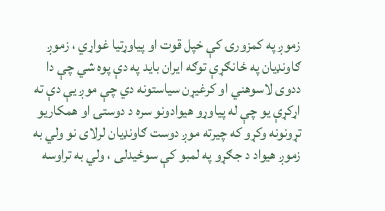زموږ په کمزورۍ کې خپل قوت او پیاوړتیا غواړي ، زموږ ګاونډیان په ځانګړې توګه ایران باید په دې پوه شي چې دا ددوی لاسوهني او کرغیړن سیاستونه دي چې موږ یې دې ته اړکړې یو چې له پیاوړو هیوادونو سره د دوستۍ او همکاریو تړونونه وکړو که چیرته موږ دوست ګاونډیان لرلای نو ولي به زموږ هیواد د جګړو په لمبو کې سوځیدلی ، ولي به تراوسه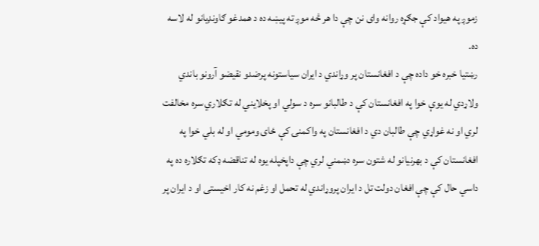زموږ په هیواد کې جګړه روانه وای نن چې دا هر څه موږ ته پیښه ده د همدغو ګاونډیانو له لاسه ده.
رښتیا خبره خو داده چې د افغانستان پر وړاندي د ایران سیاستونه پرضدو نقیضو آرونو باندي ولاړدي له یوې خوا په افغانستان کې د طالبانو سره د سولي او پخلایني له تګلاري سره مخالفت لري او نه غواړي چې طالبان دي د افغانستان په واکمنۍ کې ځای ومومي او له بلي خوا په افغانستان کې د بهرنیانو له شتون سره دښمني لري چې داپخپله یوه له تناقضه ډکه تګلاره ده په داسي حال کې چې افغان دولت تل د ایران پروړاندي له تحمل او زغم نه کار اخیستی او د ایران پر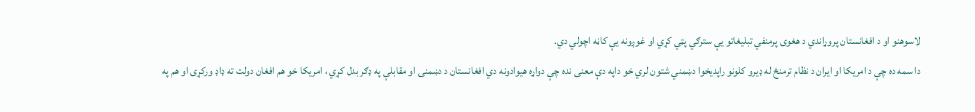لاسوهنو او د افغانستان پروړاندي د هغوی پرمنفي تبلیغاتو یې سترګي پټي کړي او غوږونه یې کاڼه اچولي دي.
دا سمه ده چې د امریکا او ایران د نظام ترمنځ له ډیرو کلونو راپدیخوا دښمني شتون لري خو داپه دې معنی نده چې دواړه هیوادونه دي افغانستان د دښمنۍ او مقابلې په ډګر بدل کړي ، امریکا خو هم افغان دولت ته ډاډ ورکړی او هم په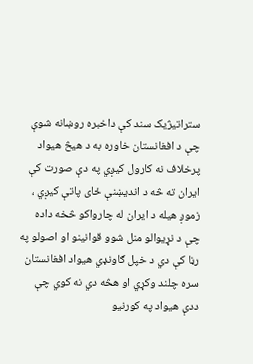ستراتیژیک سند کې داخبره روښانه شوې چې د افغانستان خاوره به د هیڅ هیواد پرخلاف نه کارول کیږي په دې صورت کې ایران ته څه د اندیښنې ځای پاتې کیږي ، زموږ هیله د ایران له چارواکو څخه داده چې د نړیوالو منل شوو قوانینو او اصولو په رڼا کې دي د خپل ګاونډي هیواد افغانستان سره چلند وکړي او هڅه دي نه کوي چې ددې هیواد په کورنیو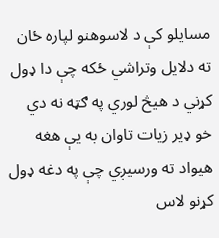مسایلو کې د لاسوهنو لپاره ځان ته دلایل وتراشي ځکه چې دا ډول کړني د هیڅ لوري په ګټه نه دي خو ډیر زیات تاوان به یې هغه هیواد ته ورسیږي چې په دغه ډول کړنو لاس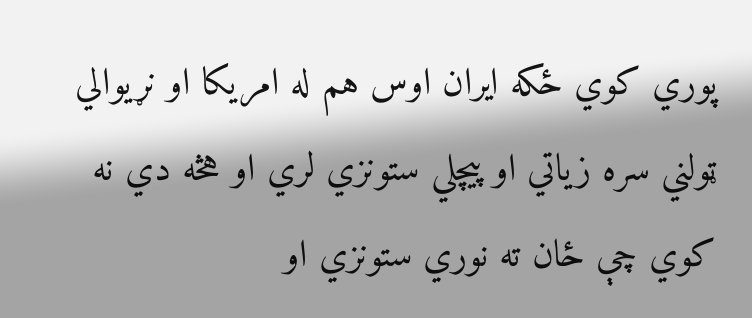پوري کوي ځکه ایران اوس هم له امریکا او نړیوالي ټولني سره زیاتي او پیچلي ستونزي لري او هڅه دي نه کوي چې ځان ته نوري ستونزي او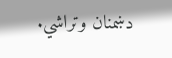دښمنان وتراشي.